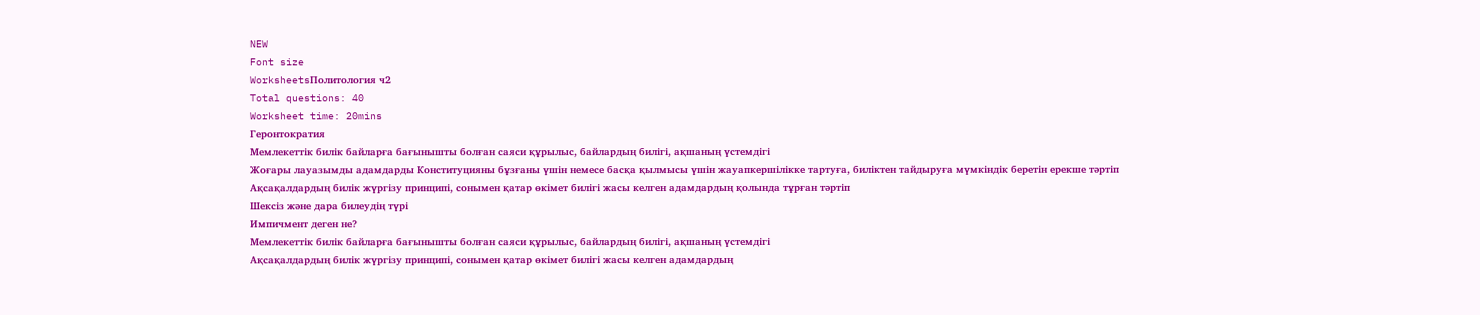NEW
Font size
WorksheetsПолитология ч2
Total questions: 40
Worksheet time: 20mins
Геронтократия
Мемлекеттік билік байларға бағынышты болған саяси құрылыс, байлардың билігі, ақшаның үстемдігі
Жоғары лауазымды адамдарды Конституцияны бұзғаны үшін немесе басқа қылмысы үшін жауапкершілікке тартуға, биліктен тайдыруға мүмкіндік беретін ерекше тәртіп
Ақсақалдардың билік жүргізу принципі, сонымен қатар өкімет билігі жасы келген адамдардың қолында тұрған тәртіп
Шексіз және дара билеудің түрі
Импичмент деген не?
Мемлекеттік билік байларға бағынышты болған саяси құрылыс, байлардың билігі, ақшаның үстемдігі
Ақсақалдардың билік жүргізу принципі, сонымен қатар өкімет билігі жасы келген адамдардың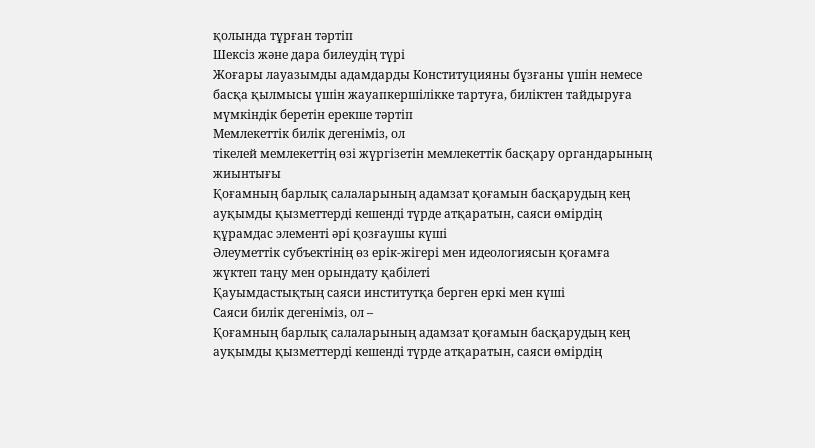қолында тұрған тәртіп
Шексіз және дара билеудің түрі
Жоғары лауазымды адамдарды Конституцияны бұзғаны үшін немесе басқа қылмысы үшін жауапкершілікке тартуға, биліктен тайдыруға мүмкіндік беретін ерекше тәртіп
Мемлекеттік билік дегеніміз, ол
тікелей мемлекеттің өзі жүргізетін мемлекеттік басқару органдарының жиынтығы
Қоғамның барлық салаларының адамзат қоғамын басқарудың кең ауқымды қызметтерді кешенді түрде атқаратын, саяси өмірдің құрамдас элементі әрі қозғаушы күші
Әлеуметтік субъектінің өз ерік-жігері мен идеологиясын қоғамға жүктеп таңу мен орындату қабілеті
Қауымдастықтың саяси институтқа берген еркі мен күші
Саяси билік дегеніміз, ол –
Қоғамның барлық салаларының адамзат қоғамын басқарудың кең ауқымды қызметтерді кешенді түрде атқаратын, саяси өмірдің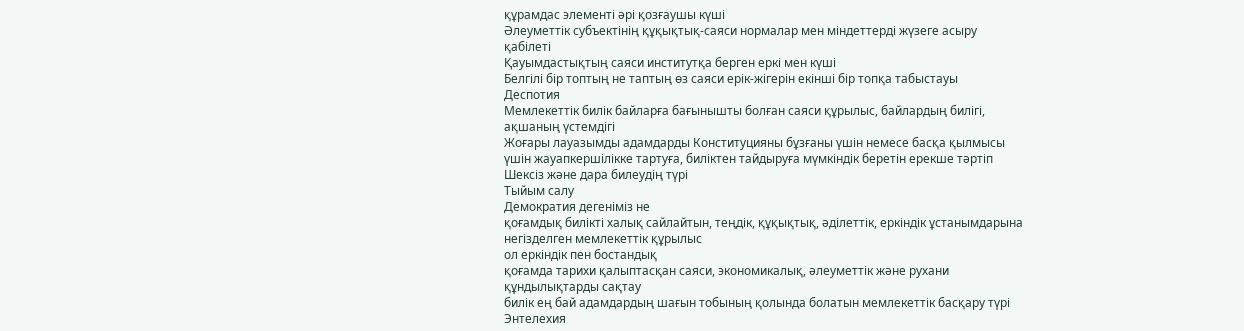құрамдас элементі әрі қозғаушы күші
Әлеуметтік субъектінің құқықтық-саяси нормалар мен міндеттерді жүзеге асыру қабілеті
Қауымдастықтың саяси институтқа берген еркі мен күші
Белгілі бір топтың не таптың өз саяси ерік-жігерін екінші бір топқа табыстауы
Деспотия
Мемлекеттік билік байларға бағынышты болған саяси құрылыс, байлардың билігі, ақшаның үстемдігі
Жоғары лауазымды адамдарды Конституцияны бұзғаны үшін немесе басқа қылмысы үшін жауапкершілікке тартуға, биліктен тайдыруға мүмкіндік беретін ерекше тәртіп
Шексіз және дара билеудің түрі
Тыйым салу
Демократия дегеніміз не
қоғамдық билікті халық сайлайтын, теңдік, құқықтық, әділеттік, еркіндік ұстанымдарына негізделген мемлекеттік құрылыс
ол еркіндік пен бостандық
қоғамда тарихи қалыптасқан саяси, экономикалық, әлеуметтік және рухани құндылықтарды сақтау
билік ең бай адамдардың шағын тобының қолында болатын мемлекеттік басқару түрі
Энтелехия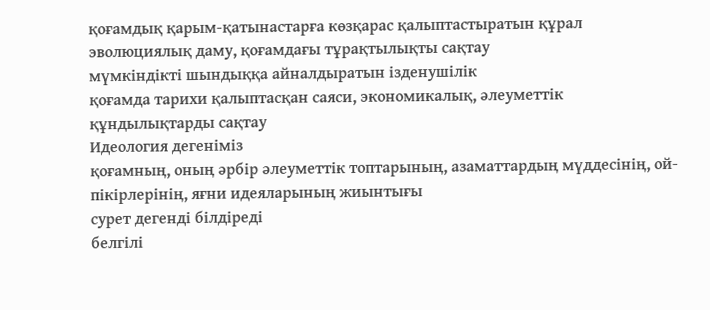қоғамдық қарым-қатынастарға көзқарас қалыптастыратын құрал
эволюциялық даму, қоғамдағы тұрақтылықты сақтау
мүмкіндікті шындыққа айналдыратын ізденушілік
қоғамда тарихи қалыптасқан саяси, экономикалық, әлеуметтік құндылықтарды сақтау
Идеология дегеніміз
қоғамның, оның әрбір әлеуметтік топтарының, азаматтардың мүддесінің, ой-пікірлерінің, яғни идеяларының жиынтығы
сурет дегенді білдіреді
белгілі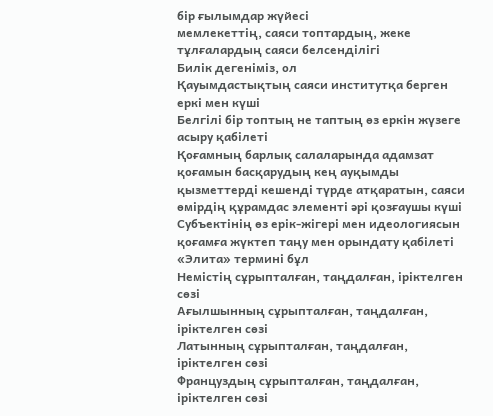бір ғылымдар жүйесі
мемлекеттің, саяси топтардың, жеке тұлғалардың саяси белсенділігі
Билік дегеніміз, ол
Қауымдастықтың саяси институтқа берген еркі мен күші
Белгілі бір топтың не таптың өз еркін жүзеге асыру қабілеті
Қоғамның барлық салаларында адамзат қоғамын басқарудың кең ауқымды қызметтерді кешенді түрде атқаратын, саяси өмірдің құрамдас элементі әрі қозғаушы күші
Субъектінің өз ерік-жігері мен идеологиясын қоғамға жүктеп таңу мен орындату қабілеті
«Элита» термині бұл
Немістің сұрыпталған, таңдалған, іріктелген сөзі
Ағылшынның сұрыпталған, таңдалған, іріктелген сөзі
Латынның сұрыпталған, таңдалған, іріктелген сөзі
Француздың сұрыпталған, таңдалған, іріктелген сөзі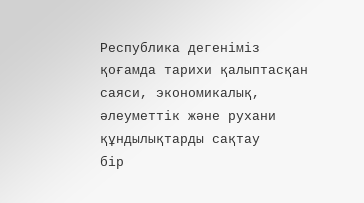Республика дегеніміз
қоғамда тарихи қалыптасқан саяси, экономикалық, әлеуметтік және рухани құндылықтарды сақтау
бір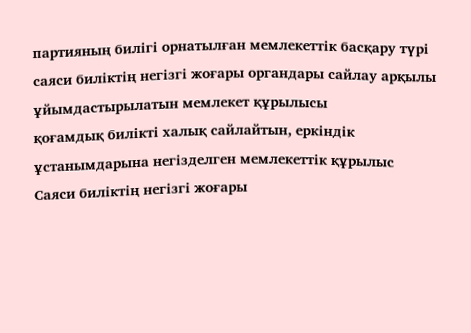партияның билігі орнатылған мемлекеттік басқару түрі
саяси биліктің негізгі жоғары органдары сайлау арқылы ұйымдастырылатын мемлекет құрылысы
қоғамдық билікті халық сайлайтын, еркіндік ұстанымдарына негізделген мемлекеттік құрылыс
Саяси биліктің негізгі жоғары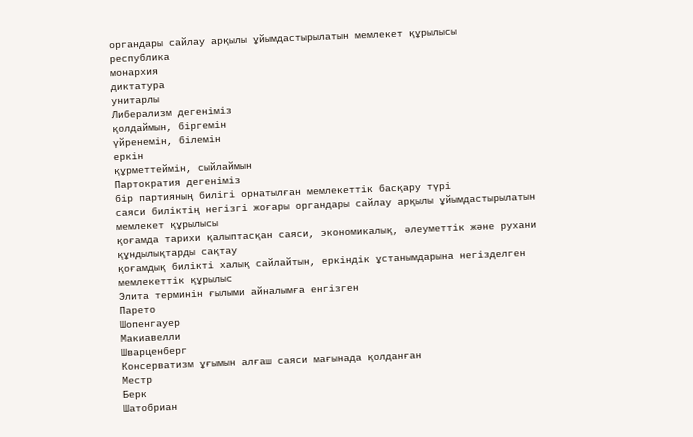органдары сайлау арқылы ұйымдастырылатын мемлекет құрылысы
республика
монархия
диктатура
унитарлы
Либерализм дегеніміз
қолдаймын, біргемін
үйренемін, білемін
еркін
құрметтеймін, сыйлаймын
Партократия дегеніміз
бір партияның билігі орнатылған мемлекеттік басқару түрі
саяси биліктің негізгі жоғары органдары сайлау арқылы ұйымдастырылатын мемлекет құрылысы
қоғамда тарихи қалыптасқан саяси, экономикалық, әлеуметтік және рухани құндылықтарды сақтау
қоғамдық билікті халық сайлайтын, еркіндік ұстанымдарына негізделген мемлекеттік құрылыс
Элита терминін ғылыми айналымға енгізген
Парето
Шопенгауер
Макиавелли
Шварценберг
Консерватизм ұғымын алғаш саяси мағынада қолданған
Местр
Берк
Шатобриан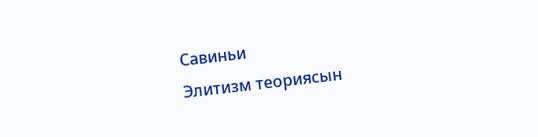Савиньи
Элитизм теориясын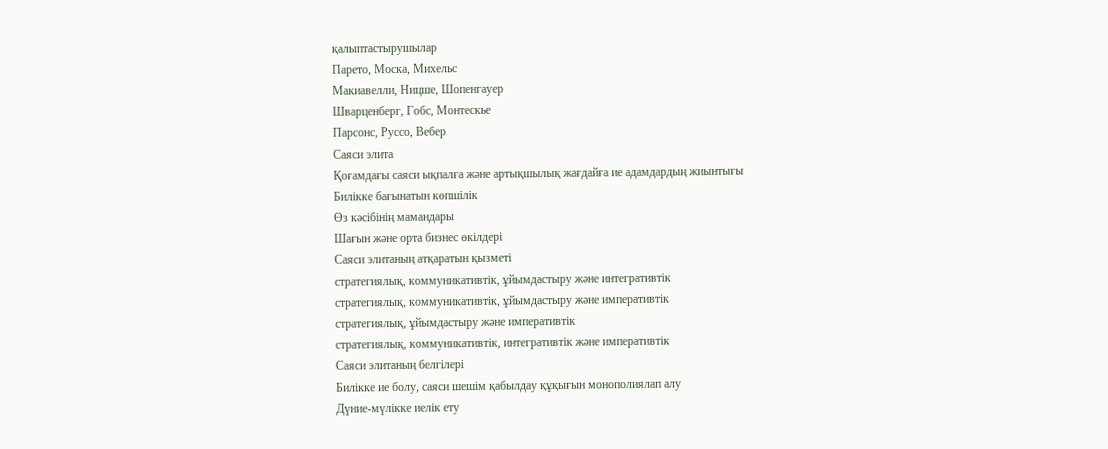қалыптастырушылар
Парето, Моска, Михельс
Макиавелли, Ницше, Шопенгауер
Шварценберг, Гобс, Монтескье
Парсонс, Руссо, Вебер
Саяси элита
Қоғамдағы саяси ықпалға және артықшылық жағдайға ие адамдардың жиынтығы
Билікке бағынатын көпшілік
Өз кәсібінің мамандары
Шағын және орта бизнес өкілдері
Саяси элитаның атқаратын қызметі
стратегиялық, коммуникативтік, ұйымдастыру және интегративтік
стратегиялық, коммуникативтік, ұйымдастыру және императивтік
стратегиялық, ұйымдастыру және императивтік
стратегиялық, коммуникативтік, интегративтік және императивтік
Саяси элитаның белгілері
Билікке ие болу, саяси шешім қабылдау құқығын монополиялап алу
Дүние-мүлікке иелік ету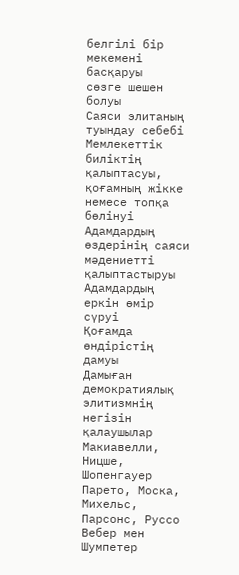белгілі бір мекемені басқаруы
сөзге шешен болуы
Саяси элитаның туындау себебі
Мемлекеттік биліктің қалыптасуы, қоғамның жікке немесе топқа бөлінуі
Адамдардың өздерінің саяси мәдениетті қалыптастыруы
Адамдардың еркін өмір сүруі
Қоғамда өндірістің дамуы
Дамыған демократиялық элитизмнің негізін қалаушылар
Макиавелли, Ницше, Шопенгауер
Парето, Моска, Михельс, Парсонс, Руссо
Вебер мен Шумпетер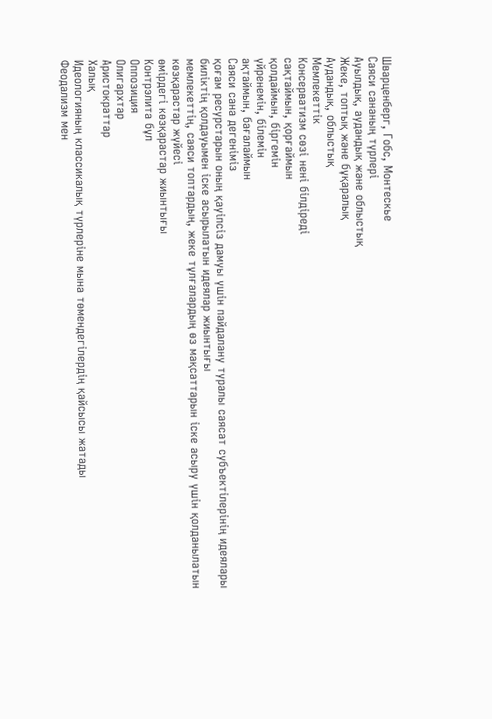Шварценберг, Гобс, Монтескье
Саяси сананың түрлері
Ауылдық, аудандық және облыстық
Жеке, топтық және бұқаралық
Аудандық, облыстық
Мемлекеттік
Консерватизм сөзі нені білдіреді
сақтаймын, қорғаймын
қолдаймын, біргемін
үйренемін, білемін
ақтаймын, бағалаймын
Саяси сана дегеніміз
қоғам ресурстарын оның қауіпсіз дамуы үшін пайдалану туралы саясат субъектілерінің идеялары
биліктің қолдауымен іске асырылатын идеялар жиынтығы
мемлекеттің, саяси топтардың, жеке тұлғалардың өз мақсаттарын іске асыру үшін қолданылатын көзқарастар жүйесі
өмірдегі көзқарастар жиынтығы
Контрэлита бұл
Оппозиция
Олигархтар
Аристократтар
Халық
Идеологияның классикалық түрлеріне мына төмендегілердің қайсысы жатады
Феодализм мен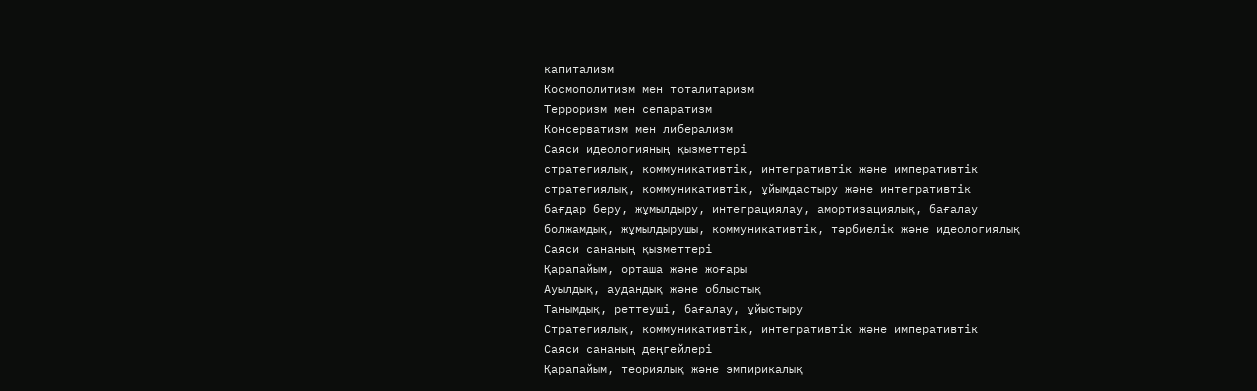капитализм
Космополитизм мен тоталитаризм
Терроризм мен сепаратизм
Консерватизм мен либерализм
Саяси идеологияның қызметтері
стратегиялық, коммуникативтік, интегративтік және императивтік
стратегиялық, коммуникативтік, ұйымдастыру және интегративтік
бағдар беру, жұмылдыру, интеграциялау, амортизациялық, бағалау
болжамдық, жұмылдырушы, коммуникативтік, тәрбиелік және идеологиялық
Саяси сананың қызметтері
Қарапайым, орташа және жоғары
Ауылдық, аудандық және облыстық
Танымдық, реттеуші, бағалау, ұйыстыру
Стратегиялық, коммуникативтік, интегративтік және императивтік
Саяси сананың деңгейлері
Қарапайым, теориялық және эмпирикалық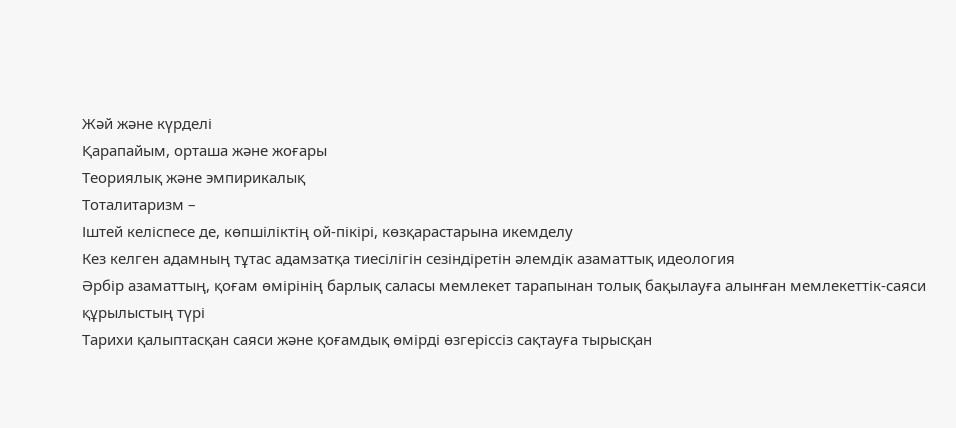Жәй және күрделі
Қарапайым, орташа және жоғары
Теориялық және эмпирикалық
Тоталитаризм –
Іштей келіспесе де, көпшіліктің ой-пікірі, көзқарастарына икемделу
Кез келген адамның тұтас адамзатқа тиесілігін сезіндіретін әлемдік азаматтық идеология
Әрбір азаматтың, қоғам өмірінің барлық саласы мемлекет тарапынан толық бақылауға алынған мемлекеттік-саяси құрылыстың түрі
Тарихи қалыптасқан саяси және қоғамдық өмірді өзгеріссіз сақтауға тырысқан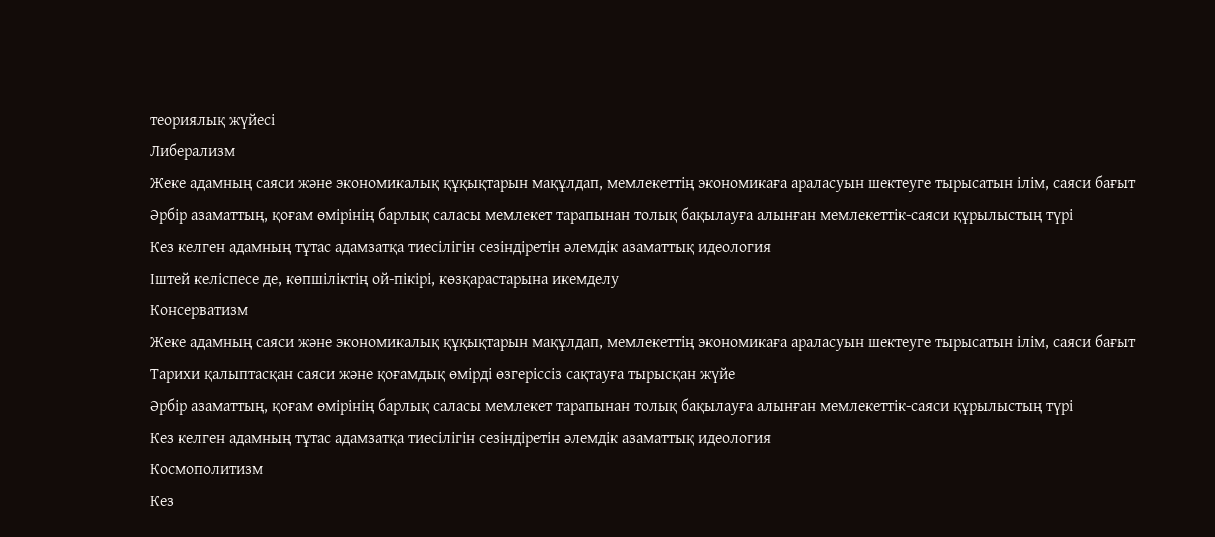теориялық жүйесі
Либерализм
Жеке адамның саяси және экономикалық құқықтарын мақұлдап, мемлекеттің экономикаға араласуын шектеуге тырысатын ілім, саяси бағыт
Әрбір азаматтың, қоғам өмірінің барлық саласы мемлекет тарапынан толық бақылауға алынған мемлекеттік-саяси құрылыстың түрі
Кез келген адамның тұтас адамзатқа тиесілігін сезіндіретін әлемдік азаматтық идеология
Іштей келіспесе де, көпшіліктің ой-пікірі, көзқарастарына икемделу
Консерватизм
Жеке адамның саяси және экономикалық құқықтарын мақұлдап, мемлекеттің экономикаға араласуын шектеуге тырысатын ілім, саяси бағыт
Тарихи қалыптасқан саяси және қоғамдық өмірді өзгеріссіз сақтауға тырысқан жүйе
Әрбір азаматтың, қоғам өмірінің барлық саласы мемлекет тарапынан толық бақылауға алынған мемлекеттік-саяси құрылыстың түрі
Кез келген адамның тұтас адамзатқа тиесілігін сезіндіретін әлемдік азаматтық идеология
Космополитизм
Кез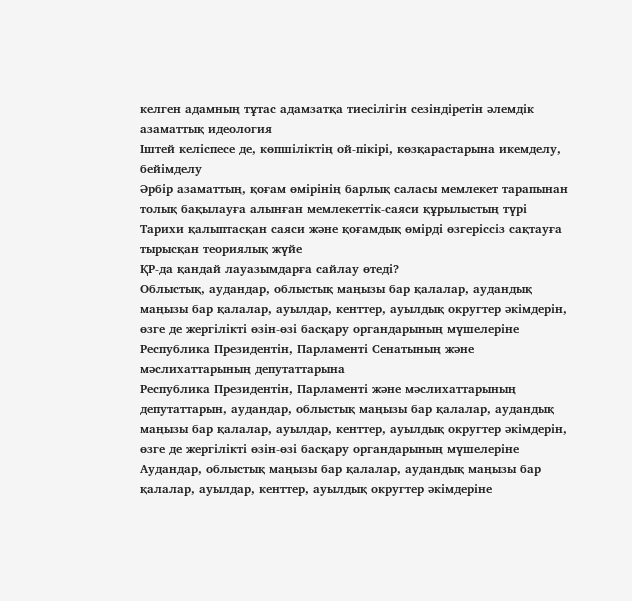келген адамның тұтас адамзатқа тиесілігін сезіндіретін әлемдік азаматтық идеология
Іштей келіспесе де, көпшіліктің ой-пікірі, көзқарастарына икемделу, бейімделу
Әрбір азаматтың, қоғам өмірінің барлық саласы мемлекет тарапынан толық бақылауға алынған мемлекеттік-саяси құрылыстың түрі
Тарихи қалыптасқан саяси және қоғамдық өмірді өзгеріссіз сақтауға тырысқан теориялық жүйе
ҚР-да қандай лауазымдарға сайлау өтеді?
Облыстық, аудандар, облыстық маңызы бар қалалар, аудандық маңызы бар қалалар, ауылдар, кенттер, ауылдық округтер әкімдерін, өзге де жергілікті өзін-өзі басқару органдарының мүшелеріне
Республика Президентiн, Парламентi Сенатының және мәслихаттарының депутаттарына
Республика Президентiн, Парламентi және мәслихаттарының депутаттарын, аудандар, облыстық маңызы бар қалалар, аудандық маңызы бар қалалар, ауылдар, кенттер, ауылдық округтер әкімдерін, өзге де жергілікті өзін-өзі басқару органдарының мүшелеріне
Аудандар, облыстық маңызы бар қалалар, аудандық маңызы бар қалалар, ауылдар, кенттер, ауылдық округтер әкімдеріне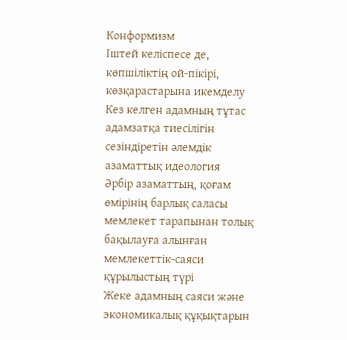Конформизм
Іштей келіспесе де, көпшіліктің ой-пікірі, көзқарастарына икемделу
Кез келген адамның тұтас адамзатқа тиесілігін сезіндіретін әлемдік азаматтық идеология
Әрбір азаматтың, қоғам өмірінің барлық саласы мемлекет тарапынан толық бақылауға алынған мемлекеттік-саяси құрылыстың түрі
Жеке адамның саяси және экономикалық құқықтарын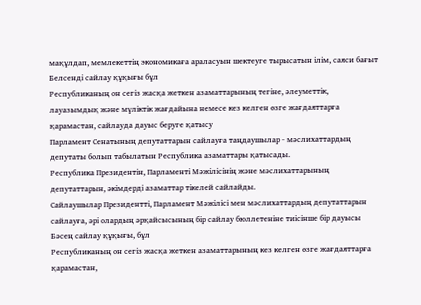мақұлдап, мемлекеттің экономикаға араласуын шектеуге тырысатын ілім, саяси бағыт
Белсендi сайлау құқығы бұл
Республиканың он сегiз жасқа жеткен азаматтарының тегiне, әлеуметтiк, лауазымдық және мүлiктiк жағдайына немесе кез келген өзге жағдаяттарға қарамастан, сайлауда дауыс беруге қатысу
Парламент Сенатының депутаттарын сайлауға таңдаушылар - мәслихаттардың депутаты болып табылатын Республика азаматтары қатысады.
Республика Президентiн, Парламентi Мәжiлiсiнiң және мәслихаттарының депутаттарын, әкімдерді азаматтар тiкелей сайлайды.
Сайлаушылар Президентті, Парламент Мәжілісі мен мәслихаттардың депутаттарын сайлауға, әрі олардың әрқайсысының бір сайлау бюллетеніне тиісінше бір дауысы
Бәсең сайлау құқығы, бұл
Республиканың он сегiз жасқа жеткен азаматтарының кез келген өзге жағдаяттарға қарамастан,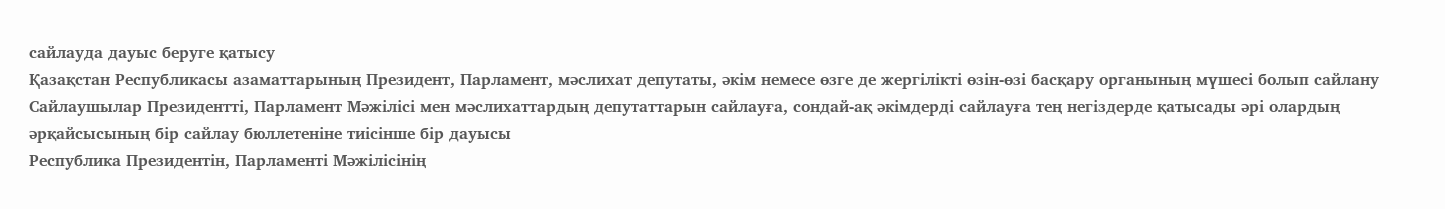сайлауда дауыс беруге қатысу
Қазақстан Республикасы азаматтарының Президент, Парламент, мәслихат депутаты, әкім немесе өзге де жергiлiктi өзiн-өзi басқару органының мүшесі болып сайлану
Сайлаушылар Президентті, Парламент Мәжілісі мен мәслихаттардың депутаттарын сайлауға, сондай-ақ әкімдерді сайлауға тең негіздерде қатысады әрі олардың әрқайсысының бір сайлау бюллетеніне тиісінше бір дауысы
Республика Президентiн, Парламентi Мәжiлiсiнiң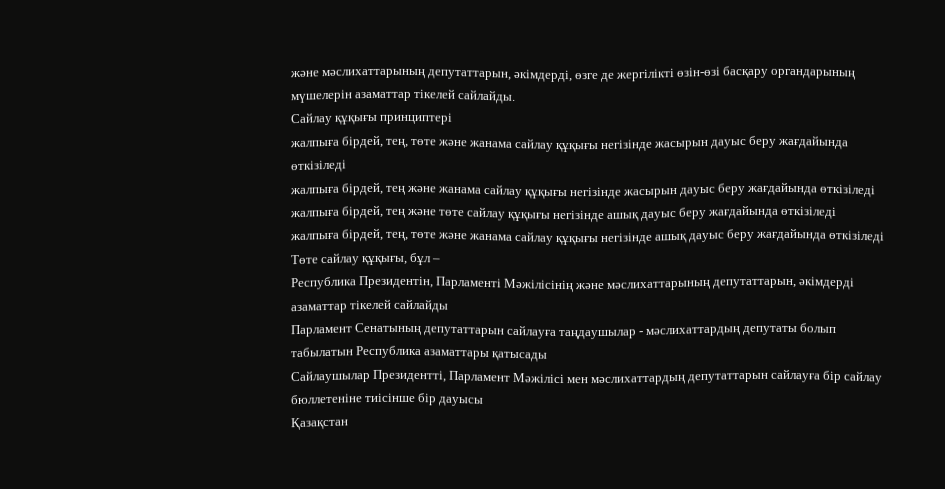және мәслихаттарының депутаттарын, әкімдерді, өзге де жергілікті өзін-өзі басқару органдарының мүшелерін азаматтар тiкелей сайлайды.
Сайлау құқығы принциптерi
жалпыға бiрдей, тең, төте және жанама сайлау құқығы негiзiнде жасырын дауыс беру жағдайында өткiзiледi
жалпыға бiрдей, тең және жанама сайлау құқығы негiзiнде жасырын дауыс беру жағдайында өткiзiледi
жалпыға бiрдей, тең және төте сайлау құқығы негiзiнде ашық дауыс беру жағдайында өткiзiледi
жалпыға бiрдей, тең, төте және жанама сайлау құқығы негiзiнде ашық дауыс беру жағдайында өткiзiледi
Төте сайлау құқығы, бұл –
Республика Президентiн, Парламентi Мәжiлiсiнiң және мәслихаттарының депутаттарын, әкімдерді азаматтар тiкелей сайлайды
Парламент Сенатының депутаттарын сайлауға таңдаушылар - мәслихаттардың депутаты болып табылатын Республика азаматтары қатысады
Сайлаушылар Президентті, Парламент Мәжілісі мен мәслихаттардың депутаттарын сайлауға бір сайлау бюллетеніне тиісінше бір дауысы
Қазақстан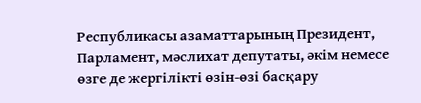Республикасы азаматтарының Президент, Парламент, мәслихат депутаты, әкім немесе өзге де жергiлiктi өзiн-өзi басқару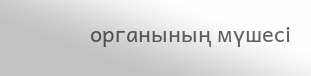органының мүшесі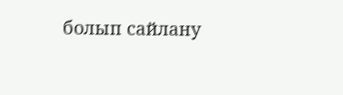болып сайлану